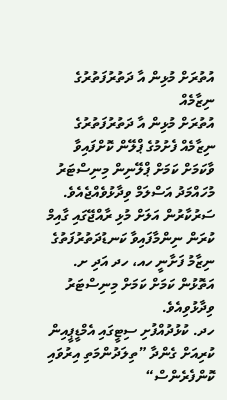އުތުރަށް މުޅިން އާ ދަތުރުފަތުރުގެ ނިޒާމެއް
އުތުރަށް މުޅިން އާ ދަތުރުފަތުރުގެ ނިޒާމެއް ފެށުމުގެ ޕްލޭން ކޮށްފައިވާ ވާކަމަށް ކަމަށް ޕްލޭނިން މިނިސްޓަރު މުހައްމަދު އަސްލަމް ވިދާޅުވެއްޖެއެވެ.
ސަރުކާރުން އަލަށް މުޅި ރާއްޖޭގައި ގާއިމް ކުރަން ނިންމާފައިވާ ކަނޑުދަތުރުފަތުގެ ނިޒާމު ފަށާނީ ހއ، ހދ އަދި ށ. އަތޮޅުން ކަމަށް ކަމަށް މިނިސްޓަރު ވިދާޅުވިއެވެ.
ހދ. ކުޅުދުއްފުށި ސިޓީގައި އެމްޑީޕީއިން ކުރިއަށް ގެންދާ ”ތިލަދުންމަތި އިރުވައި ކޮންފެރެންސް“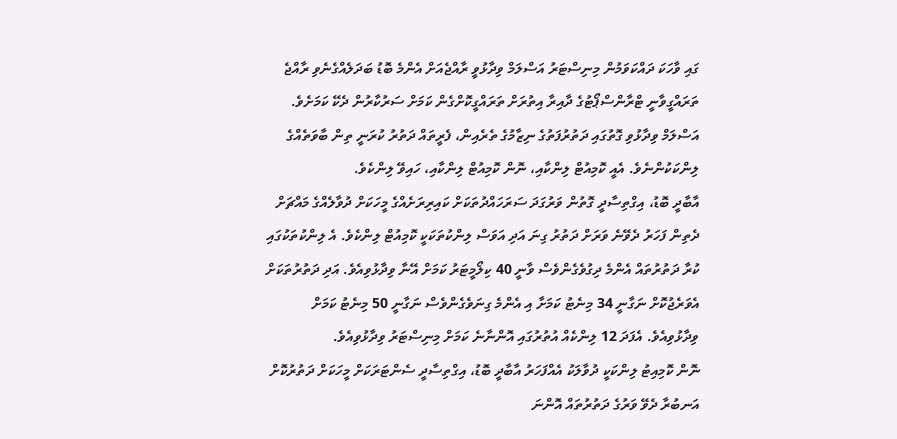ގައި ވާހަކަ ދައްކަވަމުން މިނިސްޓަރު އަސްލަމް ވިދާޅުވީ ރާއްޖެއަށް އެންމެ ބޮޑު ބަދަލެއްގެނެވި ރާއްޖެ ތަރައްގީވާނީ ޓްރާންސްޕޯޓުގެ ދާއިރާ އިތުރަށް ތަރައްގީކޮށްގެން ކަމަށް ސަރުކާރުން ދެކޭ ކަމަށެވެ.
އަސްލަމް ވިދާޅުވި ގޮތުގައި ދަތުރުފަތުގެ ނިޒާމުގެ ތެރެއިން، ފެރީތައް ދަތުރު ކުރަނީ ތިން ބާވަތެއްގެ ލިންކަކުންނެވެ. އެއީ ކޮމިއުޓް ލިންކާއި، ނޮން ކޮމިއުޓް ލިންކާއި، ހައިވޭ ލިންކެވެ.
އާބާދީ ބޮޑު، އިގްތިސާދީ ގޮތުން ވަރުގަދަ ސަރަހައްދުތަކަށް ކައިރިރަށެއްގެ މީހަކަށް ދުވާލެއްގެ މައްޗަށް ދެތިން ފަހަރު ދެވޭނެ ވަރަށް ދަތުރު ގިނަ އަދި އަވަސް ލިންކުތަކަކީ ކޮމިއުޓް ލިންކެވެ. އެ ލިންކުތަކުގައި ކުރާ ދަތުރުތައް އެންމެ ދިގުވެގެންވެސް ވާނީ 40 ކިލޯމީޓަރު ކަމަށް އޭނާ ވިދާޅުވިއެވެ. އަދި ދަތުރުތަކަށް އެވަރެޖުކޮށް ނަގާނީ 34 މިނެޓު ކަމަށާ އި އެންމެ ގިނަވެގެންވެސް ނަގާނީ 50 މިނެޓު ކަމަށް ވިދާޅުވިއެވެ. އެފަދަ 12 ލިންކެއް އުތުރުގައި އޮންނާނެ ކަމަށް މިނިސްޓަރު ވިދާޅުވިއެވެ.
ނޮން ކޮމިއިޓު ލިންކަކީ ދުވާލަކު އެއްފަހަރު އާބާދީ ބޮޑު، އިގްތިސާދީ ސެންޓަރަކަށް މީހަކަށް ދަތުރުކޮށް އަނބުރާ ދެވޭ ވަރުގެ ދަތުރުތައް އޮންނަ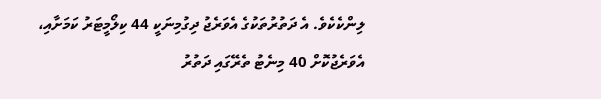ލިންކެކެވެ. އެ ދަތުރުތަކުގެ އެވަރެޖު ދިގުމިނަކީ 44 ކިލޯމީޓަރު ކަމަށާއި، އެވަރެޖުކޮށް 40 މިނެޓު ތެރޭގައި ދަތުރު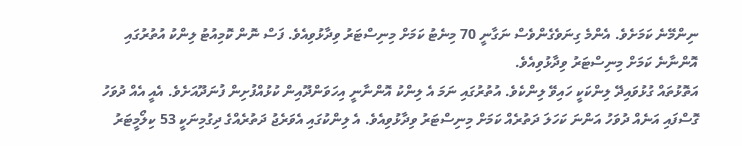ނިންމޭނެ ކަމަށެވެ. އެންމެ ގިނަވެގެންވެސް ނަގާނީ 70 މިނެޓު ކަމަށް މިނިސްޓަރު ވިދާޅުވިއެވެ. ފަސް ނޮން ކޮމިއުޓު ލިންކު އުތުރުގައި އޮންނާނެ ކަމަށް މިނިސްޓަރު ވިދާޅުވިއެވެ.
އަތޮޅުތައް ގުޅުވައިދޭ ލިންކަކީ ހައިވޭ ލިންކެވެ. އުތުރުގައި ނަމަ އެ ލިންކު އޮންނާނީ އިހަވަންދޫއިން ކުޅުއްފުށިން ފުނަދޫއަށެވެ. އެއީ އެއް ދުވަހު ގޮސްފައި އަނެއް ދުވަހު އަންނަ ކަހަލަ ދަތުރެއް ކަމަށް މިނިސްޓަރު ވިދާޅުވިއެވެ. އެ ލިންކުގައި އެވަރެޖު ދަތުރެއްގެ ދިގުމިނަކީ 53 ކިލޯމީޓަރު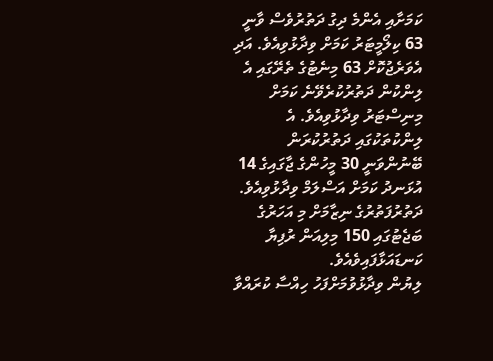ކަމަށާއި އެންމެ ދިގު ދަތުރުވެސް ވާނީ 63 ކިލޯމީޓަރު ކަމަށް ވިދާޅުވިއެވެ. އަދި އެވަރެޖުކޮށް 63 މިނެޓުގެ ތެރޭގައި އެ ލިންކުން ދަތުރުކުރެވޭނެ ކަމަށް މިނިސްޓަރު ވިދާޅުވިއެވެ. އެ ލިންކުތަކުގައި ދަތުރުކުރަން ބޭނުންވަނީ 30 މީހުންގެ ޖާގައިގެ 14 އުޅަނދު ކަމަށް އަސްލަމް ވިދާޅުވިއެވެ.
ދަތުރުފަތުރުގެ ނިޒާމަށް މި އަހަރުގެ ބަޖެޓުގައި 150 މިލިއަން ރުފިޔާ ކަނޑައަޅާފައިވެއެވެ.
ލިޔުން ވިދާޅުވުމަށްފަހު ހިއްސާ ކުރައްވާ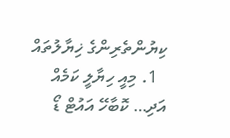ކިޔުންތެރިންގެ ޚިޔާލުތައް
  1. މިއީ ހިޔާލީ ކަމެއް އަދި… ކޮބާހޭ އައުޓް ޑޯ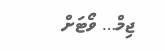ޖިމް… ވޯޓަށް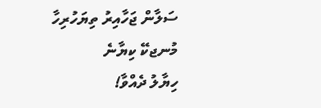ސަލާން ޖަހާއިރު ތިޔަހުރިހާ މުނޖކޭ ކިޔާނެ
ހިޔާލު ދެއްވާ!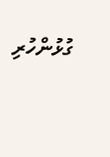ގުޅުންހުރި